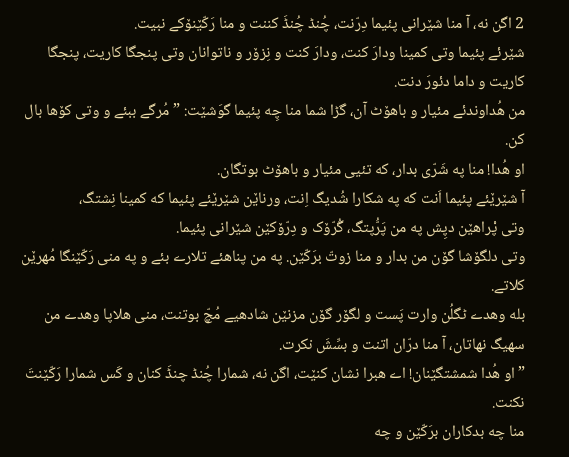2 اگن نه، آ منا شێرانی پئیما دِرّنت، چُنڈ چُنڈَ کننت و منا رَکّێنۆکے نبیت.
شێرئے پئیما وتی کمینا ودارَ کنت، ودارَ کنت و نِزۆر و ناتوانان وتی پنجگا کاریت، پنجگا کاریت و داما دئورَ دنت.
من هُداوندئے مئیار و باهۆٹ آن، گڑا شما منا چِه پئیما گوَشێت: ”مُرگے ببئے و وتی کۆها بال کن.
او هُدا! منا په شَرّی بدار، که تئیی مئیار و باهۆٹ بوتگان.
آ شێرێئے پئیما اَنت که په شکارا شُدیگ اِنت، ورناێن شێرێئے پئیما که کمینا نِشتگ،
وتی پْراهێن دپِش په من پَرُّپتگ، گُرّۆک و دِرّۆکێن شێرانی پئیما.
وتی دلگۆشا گۆن من بدار و منا زوتّ برَکّێن. په من پناهئے تلارے بئے و په منی رَکّێنگا مُهرێن کلاتے.
بله وهدے ٹگلُن وارت پَست و لگۆر گۆن مزنێن شادهیے مُچّ بوتنت، منی هلاپا وهدے من سهیگ نهاتان، آ منا درّان اتنت و بسِّشَ نکرت.
”او هُدا شمشتگێنان! اے هبرا نشان کنێت، اگن نه، شمارا چُنڈ چنڈَ کنان و کَس شمارا رَکّێنتَ نکنت.
منا چه بدکاران برَکّێن و چه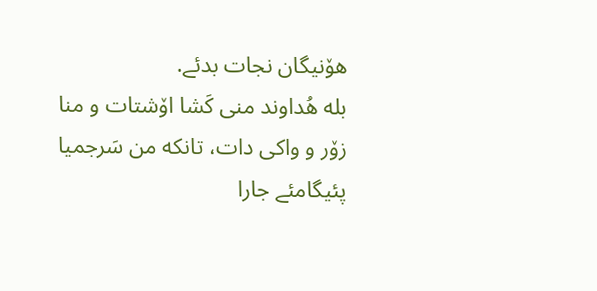هۆنیگان نجات بدئے.
بله هُداوند منی کَشا اۆشتات و منا زۆر و واکی دات، تانکه من سَرجمیا پئیگامئے جارا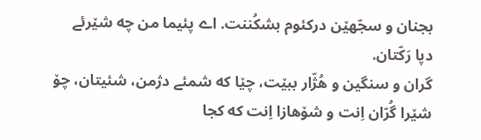بجنان و سجّهێن درکئوم بشکُننت. اے پئیما من چه شێرئے دپا رَکّتان.
گران و سنگین و هُژّار ببێت، چێا که شمئے دژمن، شئیتان، چۆ شێرا گُرّان اِنت و شۆهازا اِنت که کجا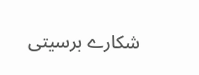شکارے برسیتی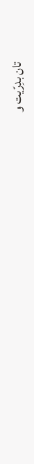تان بدِرّیت و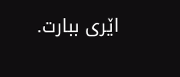اێری ببارت.